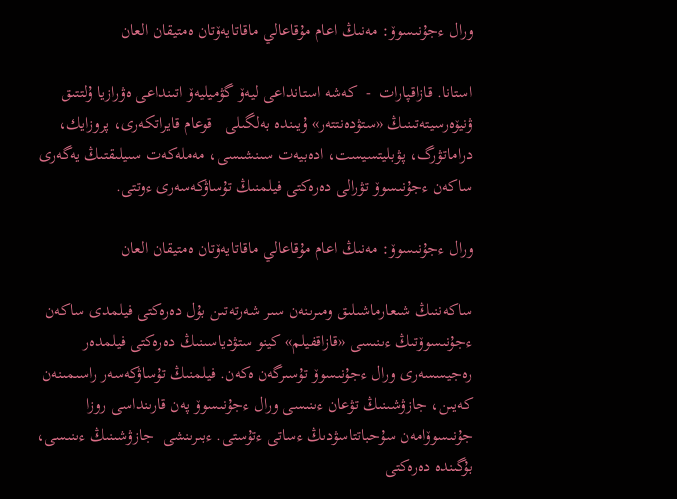ورال ءجۇنىسوۆ: مەنىڭ اعام مۇقاعالي ماقاتايەۆتان ەمتيقان العان

استانا. قازاقپارات  -  كەشە استانداعى ليەۆ گۋميليەۆ اتىنداعى ەۋرازيا ۇلتتىق ۋنيۆەرسيتەتىنىڭ «ستۋدەنتتەر» ۇيىندە بەلگىلى   قوعام قايراتكەرى، پروزايك، دراماتۋرگ، پۋبليتسيست، ادەبيەت سىنشىسى، مەملەكەت سىيلىقتىڭ يەگەرى ساكەن ءجۇنىسوۆ تۋرالى دەرەكتى فيلمنىڭ تۇساۋكەسەرى ءوتتى.

ورال ءجۇنىسوۆ: مەنىڭ اعام مۇقاعالي ماقاتايەۆتان ەمتيقان العان

ساكەننىڭ شىعارماشىلىق ومىرىنەن سىر شەرتەتىن بۇل دەرەكتى فيلمدى ساكەن ءجۇنىسوۆتىڭ ءىنىسى «قازاقفيلم» كينو ستۋدياسىنىڭ دەرەكتى فيلمدەر رەجيسسەرى ورال ءجۇنىسوۆ تۇسىرگەن ەكەن. فيلمنىڭ تۇساۋكەسەر راسىمىنەن كەيىن، جازۋشىنىڭ تۋعان ءىنىسى ورال ءجۇنىسوۆ پەن قارىنداسى روزا جۇنىسوۆامەن سۇحباتتاسۋدىڭ ءساتى ءتۇستى. ءبىرىنشى  جازۋشىنىڭ ءىنىسى، بۇگىندە دەرەكتى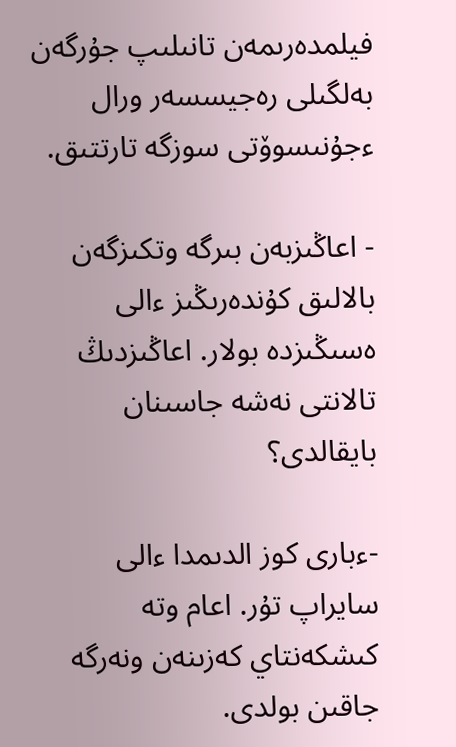فيلمدەرىمەن تانىلىپ جۇرگەن بەلگىلى رەجيسسەر ورال ءجۇنىسوۆتى سوزگە تارتتىق.

- اعاڭىزبەن بىرگە وتكىزگەن بالالىق كۇندەرىڭىز ءالى ەسىڭىزدە بولار. اعاڭىزدىڭ تالانتى نەشە جاسىنان بايقالدى؟

-ءبارى كوز الدىمدا ءالى سايراپ تۇر. اعام وتە كىشكەنتاي كەزىنەن ونەرگە جاقىن بولدى.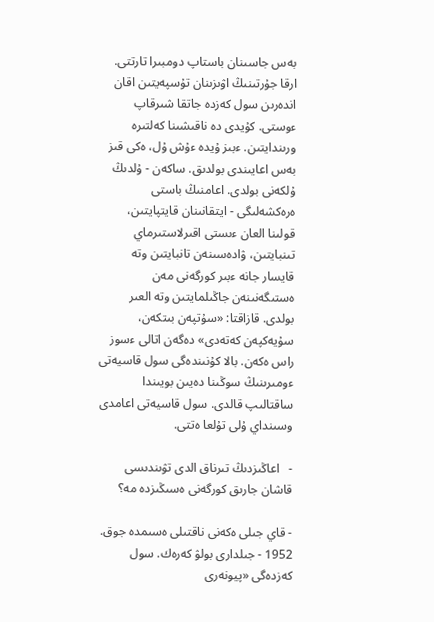بەس جاسىنان باستاپ دومبىرا تارتتى. ارقا جۇرتىنىڭ اۋىزىنان تۇسپەيتىن اقان اندەرىن سول كەزدە جاتقا شىرقاپ ءوستى. كۇيدى دە ناقىشىنا كەلتىرە ورىندايتىن. ءبىز ۇيدە ءۇش ۇل، ەكى قىز بەس اعايىندى بولدىق. ساكەن - ۇلدىڭ ۇلكەنى بولدى. اعامنىڭ باستى ەرەكشەلىگى - ايتقانىنان قايتپايتىن، قولىنا العان ءىستى اقىرلاستىرماي تىنبايتىن، ۋادەسىنەن تانبايتىن وتە قايسار جانە ءبىر كورگەنى مەن ەستىگەنىنەن جاڭىلمايتىن وتە العىر بولدى. قازاقتا: «سۇتپەن بىتكەن، سۇيەكپەن كەتەدى» دەگەن اتالى ءسوز راس ەكەن. بالا كۇنىندەگى سول قاسيەتى ءومىرىنىڭ سوڭىنا دەيىن بويىندا ساقتالىپ قالدى. سول قاسيەتى اعامدى وسىنداي ۇلى تۇلعا ەتتى.

-   اعاڭىزدىڭ تىرناق الدى تۋىندىسى قاشان جارىق كورگەنى ەسىڭىزدە مە؟

- قاي جىلى ەكەنى ناقتىلى ەسىمدە جوق. 1952 - جىلدارى بولۋ كەرەك. سول كەزدەگى «پيونەرى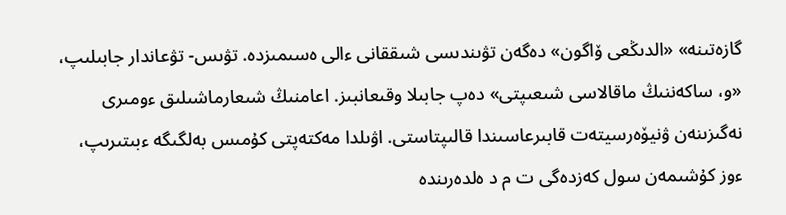گازەتىنە» «الدىڭعى ۆاگون» دەگەن تۋىندىسى شىققانى ءالى ەسىمىزدە. تۋىس- تۋعاندار جابىلىپ، «و، ساكەننىڭ ماقالاسى شىعىپتى» دەپ جابىلا وقىعانبىز. اعامنىڭ شىعارماشىلىق ءومىرى نەگىزىنەن ۋنيۆەرسيتەت قابىرعاسىندا قالىپتاستى. اۋىلدا مەكتەپتى كۇمىس بەلگىگە ءبىتىرىپ، ءوز كۇشىمەن سول كەزدەگى ت م د ەلدەرىندە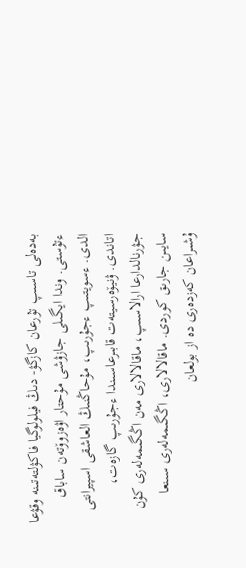بەدەلى تاسىپ تۇرعان كازگۋ- دىڭ فيلولوگيا فاكۋلتەتىنە وقۋعا ءتۇستى. وندا ايگىلى جازۋشى مۇحتار اۋەزوۆتەن ساباق الدى. ءسويتىپ ءجۇرىپ، مۇحاڭنىڭ العاشقى اسپيرانتى اتاندى. ۋنيۆەرسيتەت قابىرعاسىندا ءجۇرىپ گازەت، جۋرنالدارعا ارالاسىپ، ماقالالارى مەن اڭگىمەلەرى كۇن سايىن جارىق كوردى. ماقالالارى، اڭگىمەلەرى سىنعا ۇشىراعان كەزدەرى دە از بولعان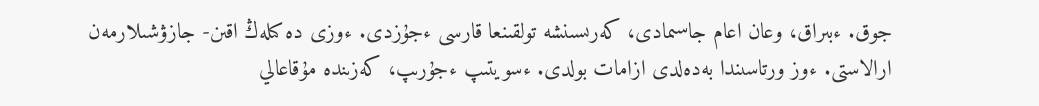جوق. ءبىراق، وعان اعام جاسىمادى، كەرىسىنشە تولقىنعا قارسى ءجۇزدى. ءوزى دە كىلەڭ اقىن- جازۋشىلارمەن ارالاستى. ءوز ورتاسىندا بەدەلدى ازامات بولدى. ءسويتىپ ءجۇرىپ، كەزىندە مۇقاعالي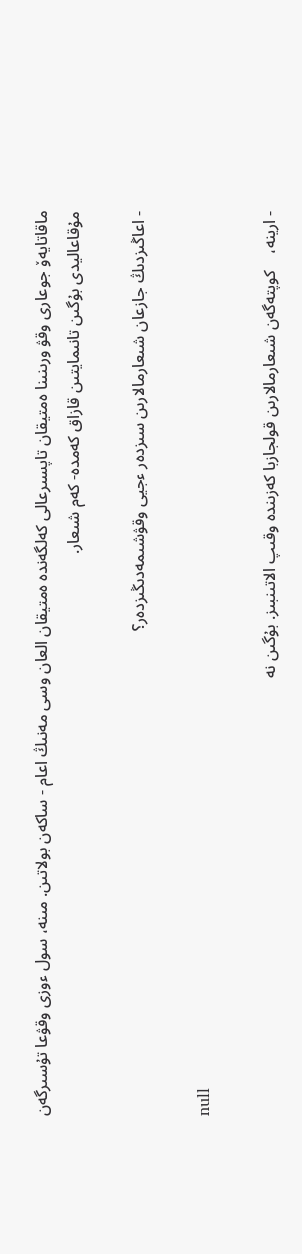ماقاتايەۆ جوعارى وقۋ ورىنىنا ەمتيقان تاپسىرعالى كەلگەندە ەمتيقان العان وسى مەنىڭ اعام - ساكەن بولاتىن. مىنە، سول ءوزى وقۋعا تۇسىرگەن مۇقاعاليدى بۇگىن تانىمايتىن قازاق كەمدە- كەم شىعار.

- اعاڭىزدىڭ جازعان شىعارمالارىن سىزدەر ءجيى وقۋشىمەدىڭىزدەر؟

null

- ارينە،    كوپتەگەن شىعارمالارىن قولجازبا كەزىندە وقىپ الاتىنبىز. بۇگىن نە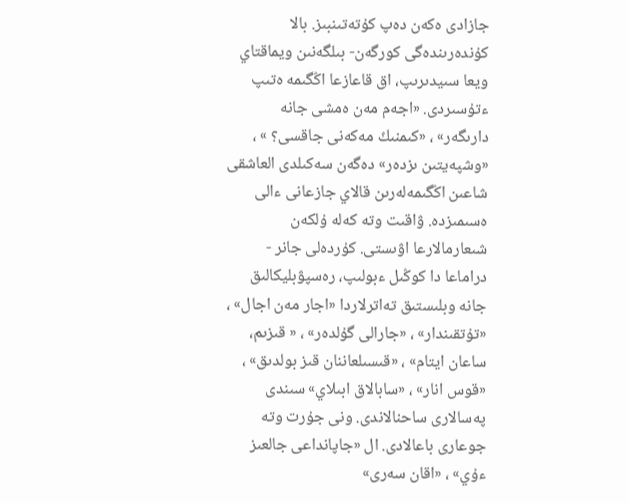جازادى ەكەن دەپ كۇتەتىنبىز. بالا كۇندەرىندەگى كورگەن- بىلگەنىن ويماقتاي ويعا سىيدىرىپ، اق قاعازعا اڭگىمە ەتىپ ءتۇسىردى. «اجەم مەن ەمشى جانە دارىگەر» ، «كىمنىڭ مەكەنى جاقسى؟ » ، «وشپەيتىن ىزدەر» دەگەن سەكىلدى العاشقى شاعىن اڭگىمەلەرىن قالاي جازعانى ءالى ەسىمىزدە. ۋاقىت وتە كەلە ۇلكەن شىعارمالارعا اۋىستى. كۇردەلى جانر -  دراماعا دا كوڭىل ءبولىپ، رەسپۋبليكالىق جانە وبلىستىق تەاترلاردا «اجار مەن اجال» ، «تۇتقىندار» ، «جارالى گۇلدەر» ، « قىزىم، ساعان ايتام» ، «قىسىلعاننان قىز بولدىق» ، «قوس انار» ، «سابالاق ابىلاي» سىندى پەسالارى ساحنالاندى. ونى جۇرت وتە جوعارى باعالادى. ال «جاپانداعى جالعىز ءۇي» ، «اقان سەرى»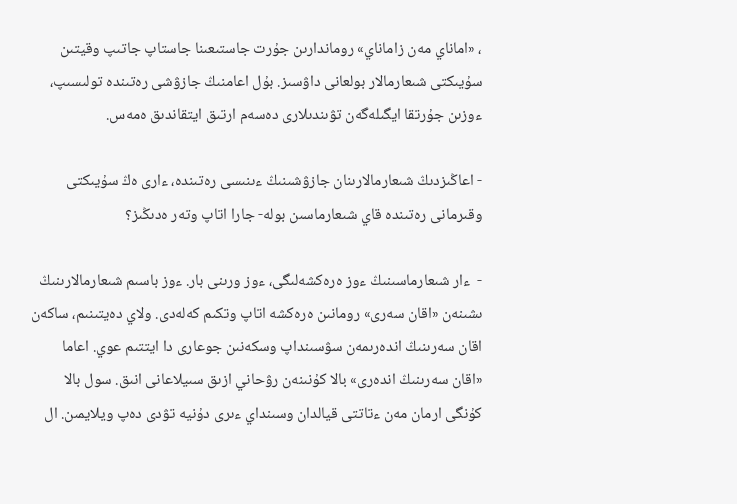، «اماناي مەن زاماناي» روماندارىن جۇرت جاستىعىنا جاستاپ جاتىپ وقيتىن سۇيىكتى شىعارمالار بولعانى داۋسىز. بۇل اعامنىڭ جازۋشى رەتىندە تولىسىپ، ءوزىن جۇرتقا ايگىلەگەن تۋىندىلارى دەسەم ارتىق ايتقاندىق ەمەس.

- اعاڭىزدىڭ شىعارمالارىنان جازۋشىنىڭ ءىنىسى رەتىندە، ءارى ەڭ سۇيىكتى وقىرمانى رەتىندە قاي شىعارماسىن بولە- جارا اتاپ وتەر ەدىڭىز؟

-  ءار شىعارماسىنىڭ ءوز ەرەكشەلىگى، ءوز ورىنى بار. ءوز باسىم شىعارمالارىنىڭ ىشىنەن «اقان سەرى» رومانىن ەرەكشە اتاپ وتكىم كەلەدى. ولاي دەيتىنىم، ساكەن اقان سەرىنىڭ اندەرىمەن سۋسىنداپ وسكەنىن جوعارى دا ايتتىم عوي. اعاما «اقان سەرىنىڭ اندەرى» بالا كۇنىنەن رۋحاني ازىق سىيلاعانى انىق. سول بالا كۇنگى ارمان مەن ءتاتتى قيالدان وسىنداي ءىرى دۇنيە تۋدى دەپ ويلايمىن. ال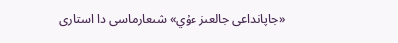«جاپانداعى جالعىز ءۇي» شىعارماسى دا استارى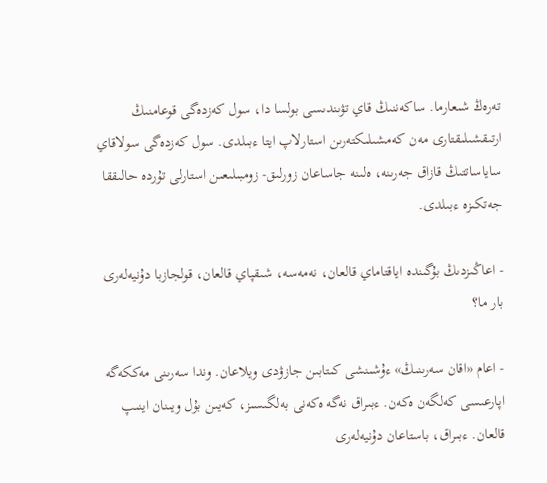تەرەڭ شىعارما. ساكەننىڭ قاي تۋىندىسى بولسا دا، سول كەزدەگى قوعامنىڭ ارتىقشىلىقتارى مەن كەمشىلىكتەرىن استارلاپ ايتا ءبىلدى. سول كەزدەگى سولاقاي ساياساتتىڭ قازاق جەرىنە، ەلىنە جاساعان زورلىق- زومبىلىعىن استارلى تۇردە حالىققا جەتكىزە ءبىلدى.

- اعاڭىزدىڭ بۇگىندە اياقتاماي قالعان، نەمەسە، شىقپاي قالعان، قولجازبا دۇنيەلەرى بار ما؟

- اعام «اقان سەرىنىڭ» ءۇشىنشى كىتابىن جازۋدى ويلاعان. وندا سەرىنى مەككەگە اپارعىسى كەلگەن ەكەن. ءبىراق نەگە ەكەنى بەلگىسىز، كەيىن بۇل ويىنان اينىپ قالعان. ءبىراق، باستاعان دۇنيەلەرى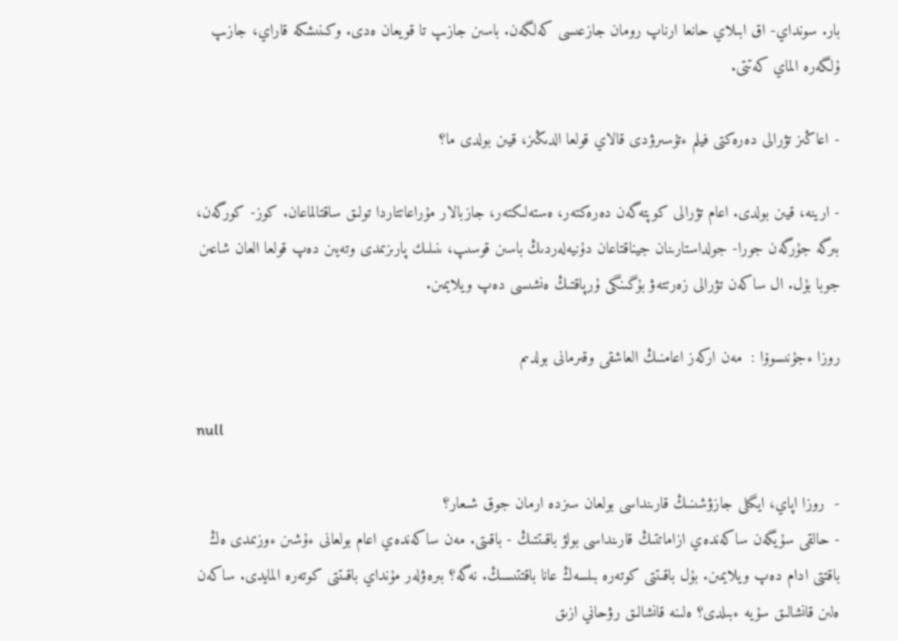بار. سونداي- اق ابىلاي حانعا ارناپ رومان جازعىسى كەلگەن. باسىن جازىپ تا قويعان ەدى. وكىنىشكە قاراي، جازىپ ۇلگەرە الماي كەتتى.

- اعاڭىز تۋرالى دەرەكتى فيلم ءتۇسىرۋدى قالاي قولعا الدىڭىز، قيىن بولدى ما؟

- ارينە، قيىن بولدى. اعام تۋرالى كوپتەگەن دەرەكتەر، ەستەلىكتەر، جازبالار مۇراعاتتاردا تولىق ساقتالماعان. كوز- كورگەن، بىرگە جۇرگەن جورا- جولداستارىنان جيناقتاعان دۇنيەلەردىڭ باسىن قوسىپ، ىنىلىك پارىزىمدى وتەيىن دەپ قولعا العان شاعىن جوبا بۇل. ال ساكەن تۋرالى زەرتتەۋ بۇگىنگى ۇرپاقتىڭ ەنشىسى دەپ ويلايمىن.

روزا ءجۇنىسوۆا :  مەن اركەز اعامنىڭ العاشقى وقىرمانى بولدىم

null

-  روزا اپاي، ايگىلى جازۋشىنىڭ قارىنداسى بولعان سىزدە ارمان جوق شىعار؟
- حالقى سۇيگەن ساكەندەي ازاماتتىڭ قارىنداسى بولۋ باقىتتىڭ - باقىتى. مەن ساكەندەي اعام بولعانى ءۇشىن ءوزىمدى ەڭ باقتتى ادام دەپ ويلايمىن. بۇل باقىتتى كوتەرە بىلسەڭ عانا باقتتىسىڭ. نەگە؟ بىرەۋلەر مۇنداي باقىتتى كوتەرە المايدى. ساكەن ەلىن قانشالىق سۇيە ءبىلدى؟ ەلىنە قانشالىق رۋحاني ازىق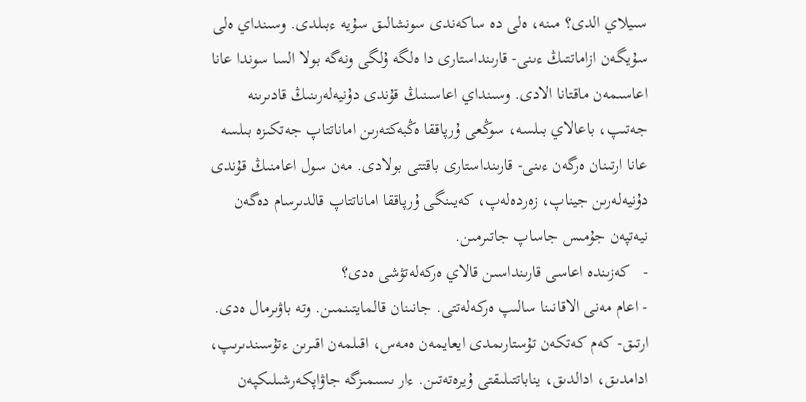سىيلاي الدى؟ مىنە، ەلى دە ساكەندى سونشالىق سۇيە ءبىلدى. وسىنداي ەلى سۇيگەن ازاماتتىڭ ءىنى- قارىنداستارى دا ەلگە ۇلگى ونەگە بولا السا سوندا عانا اعاسىمەن ماقتانا الادى. وسىنداي اعاسىنىڭ قۇندى دۇنيەلەرىنىڭ قادىرىنە جەتىپ، باعالاي بىلسە، سوڭعى ۇرپاققا ەڭبەكتەرىن اماناتتاپ جەتكىزە بىلسە عانا ارتىنان ەرگەن ءىنى- قارىنداستارى باقتتى بولادى. مەن سول اعامنىڭ قۇندى دۇنيەلەرىن جيناپ، زەردەلەپ، كەيىنگى ۇرپاققا اماناتتاپ قالدىرسام دەگەن نيەتپەن جۇمىس جاساپ جاتىرمىن.
-   كەزىندە اعاسى قارىنداسىن قالاي ەركەلەتۋشى ەدى؟
- اعام مەنى الاقانىنا سالىپ ەركەلەتتى. جانىنان قالمايتىنمىن. وتە باۋىرمال ەدى. ارتىق- كەم كەتكەن تۇستارىمدى ايعايمەن ەمەس، اقىلمەن اقىرىن ءتۇسىندىرىپ، ادامدىق، ادالدىق، يناباتتىلىقتى ۇيرەتەتىن. ءار ىسىمىزگە جاۋاپكەرشىلىكپەن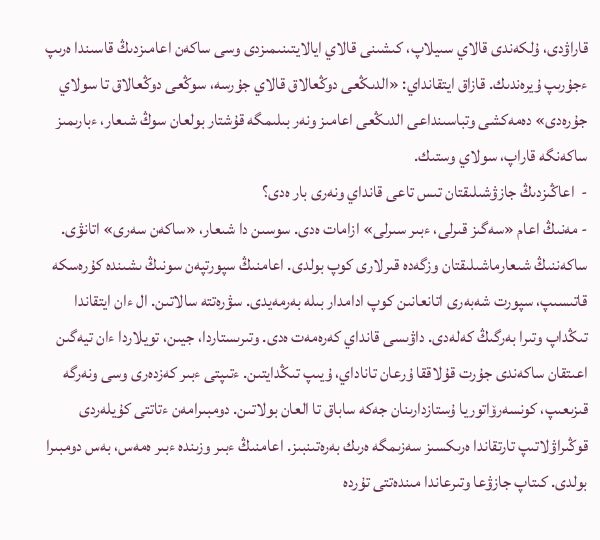قاراۋدى، ۇلكەندى قالاي سىيلاپ، كىشىنى قالاي ايالايتىنىمىزدى وسى ساكەن اعامىزدىڭ قاسىندا ەرىپ ءجۇرىپ ۇيرەندىك. قازاق ايتقانداي: «الدىڭعى دوڭعالاق قالاي جۇرسە، سوڭعى دوڭعالاق تا سولاي جۇرەدى» دەمەكشى وتباسىنداعى الدىڭعى اعامىز ونەر بىلىمگە قۇشتار بولعان سوڭ شىعار، ءبارىمىز ساكەنگە قاراپ، سولاي وستىك.
-  اعاڭىزدىڭ جازۋشىلىقتان تىس تاعى قانداي ونەرى بار ەدى؟
- مەنىڭ اعام «سەگىز قىرلى، ءبىر سىرلى» ازامات ەدى. سوسىن دا شىعار، «ساكەن سەرى» اتانۋى. ساكەننىڭ شىعارماشىلىقتان وزگەدە قىرلارى كوپ بولدى. اعامنىڭ سپورتپەن سونىڭ ىشىندە كۇرەسكە قاتىسىپ، سپورت شەبەرى اتانعانىن كوپ ادامدار بىلە بەرمەيدى. سۋرەتتە سالاتىن. ال ءان ايتقاندا تىڭداپ وتىرا بەرگىڭ كەلەدى. داۋىسى قانداي كەرەمەت ەدى. وتىرىستاردا، جيىن، تويلاردا ءان تيەگىن اعىتقان ساكەندى جۇرت قۇلاققا ۇرعان تاناداي، ۇيىپ تىڭدايتىن. ءتىپتى ءبىر كەزدەرى وسى ونەرگە قىزىعىپ، كونسەرۆاتوريا ۇستازدارىنان جەكە ساباق تا العان بولاتىن. دومبىرامەن ءتاتتى كۇيلەردى قوڭىراۋلاتىپ تارتقاندا ەرىكسىز سەزىمگە ەرىك بەرەتىنبىز. اعامنىڭ ءبىر وزىندە ءبىر ەمەس، بەس دومبىرا بولدى. كىتاپ جازۋعا وتىرعاندا مىندەتتى تۇردە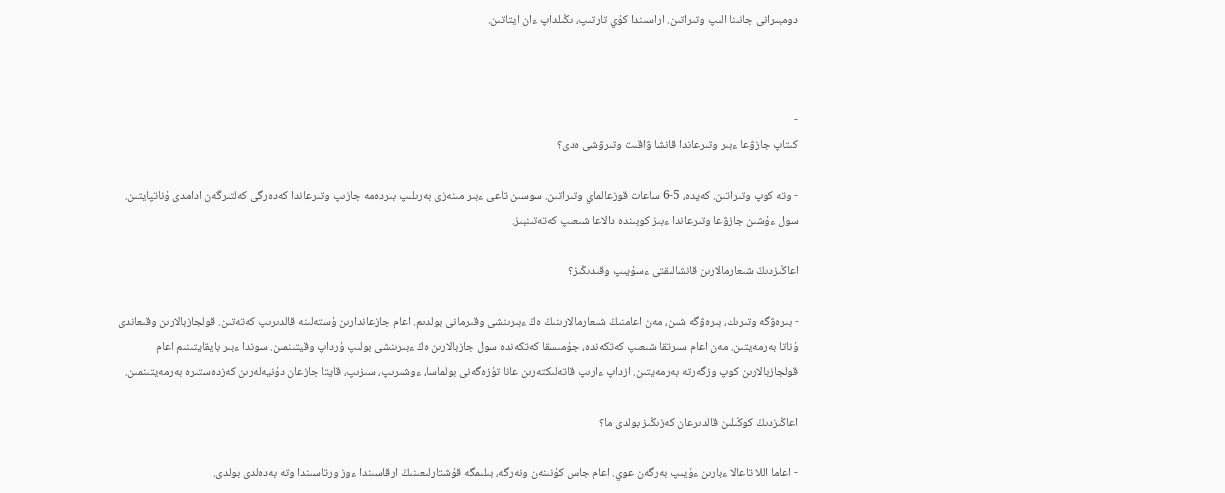دومبىرانى جانىنا الىپ وتىراتىن. اراسىندا كۇي تارتىپ، ىڭىلداپ ءان ايتاتىن.



-
كىتاپ جازۋعا ءبىر وتىرعاندا قانشا ۋاقىت وتىرۋشى ەدى؟

- وتە كوپ وتىراتىن. كەيدە، 5-6 ساعات قوزعالماي وتىراتىن. سوسىن تاعى ءبىر مىنەزى بەرىلىپ بىردەمە جازىپ وتىرعاندا كەدەرگى كەلتىرگەن ادامدى ۇناتپايتىن. سول ءۇشىن جازۋعا وتىرعاندا ءبىز كوبىندە دالاعا شىعىپ كەتەتىنبىز.

اعاڭىزدىڭ شىعارمالارىن قانشالىقتى ءسۇيىپ وقىدىڭىز؟

- بىرەۋگە وتىرىك، بىرەۋگە شىن، مەن اعامنىڭ شىعارمالارىنىڭ ەڭ ءبىرىنشى وقىرمانى بولدىم. اعام جازعاندارىن ۇستەلىنە قالدىرىپ كەتەتىن. قولجازبالارىن وقىعاندى ۇناتا بەرمەيتىن. مەن اعام سىرتقا شىعىپ كەتكەندە، جۇمىسقا كەتكەندە سول جازبالارىن ەڭ ءبىرىنشى بولىپ ۇرداپ وقيتىنمىن. سوندا ءبىر بايقايتىنىم اعام قولجازبالارىن كوپ وزگەرتە بەرمەيتىن. ازداپ ءارىپ قاتەلىكتەرىن عانا تۇزەگەنى بولماسا، ءوشىرىپ، سىزىپ، قايتا جازعان دۇنيەلەرىن كەزدەستىرە بەرمەيتىنمىن.

اعاڭىزدىڭ كوڭىلىن قالدىرعان كەزىڭىز بولدى ما؟

- اعاما اللا تاعالا ءبارىن ءۇيىپ بەرگەن عوي. اعام جاس كۇنىنەن ونەرگە، بىلىمگە قۇشتارلىعىنىڭ ارقاسىندا ءوز ورتاسىندا وتە بەدەلدى بولدى.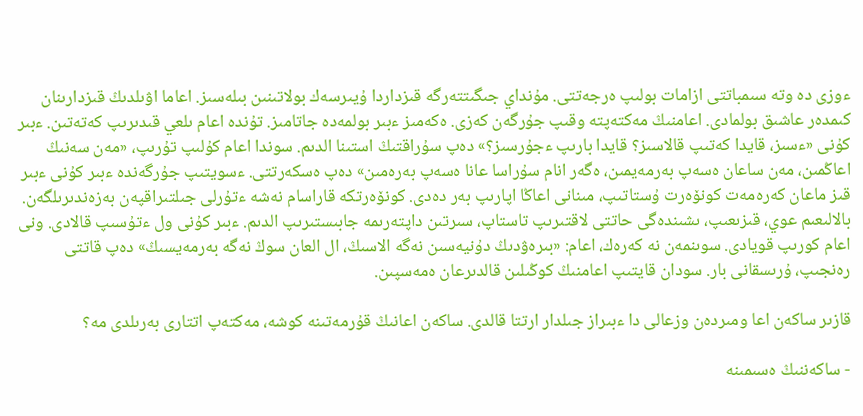ءوزى دە وتە سىمباتتى ازامات بولىپ ەرجەتتى. مۇنداي جىگىتتەرگە قىزداردا ۇيىرسەك بولاتىنىن بىلەسىز. اعاما اۋىلدىڭ قىزدارىنان كىمدەر عاشىق بولمادى. اعامنىڭ مەكتەپتە وقىپ جۇرگەن كەزى. ەكەمىز ءبىر بولمەدە جاتامىز. تۇندە اعام ىلعي قىدىرىپ كەتەتىن. ءبىر كۇنى «ءسىز، قايدا كەتىپ قالاسىز؟ قايدا بارىپ ءجۇرسىز؟» دەپ سۇراقتىڭ استىنا الدىم. سوندا اعام كۇلىپ تۇرىپ، «مەن سەنىڭ اعاڭمىن، مەن ساعان ەسەپ بەرمەيمىن، ەگەر انام سۇراسا عانا ەسەپ بەرەمىن» دەپ ەسكەرتتى. ءسويتىپ جۇرگەندە ءبىر كۇنى ءبىر قىز ماعان كەرەمەت كونۆەرت ۇستاتىپ، مىنانى اعاڭا اپارىپ بەر دەدى. كونۆەرتكە قاراسام نەشە ءتۇرلى جىلتىراقپەن بەزەندىرىلگەن. بالالىعىم عوي، قىزىعىپ، ىشىندەگى حاتتى لاقتىرىپ تاستاپ، سىرتىن داپتەرىمە جابىستىرىپ الدىم. ءبىر كۇنى ول ءتۇسىپ قالادى. ونى اعام كورىپ قويادى. سوىنمەن نە كەرەك، اعام: «بىرەۋدىڭ دۇنيەسىن نەگە الاسىڭ، ال العان سوڭ نەگە بەرمەيسىڭ» دەپ قاتتى رەنجىپ، ۇرىسقانى بار. سودان قايتىپ اعامنىڭ كوڭىلىن قالدىرعان ەمەسپىن.

قازىر ساكەن اعا ومىردەن وزعالى دا ءبىراز جىلدار ارتتا قالدى. ساكەن اعانىڭ قۇرمەتىنە كوشە، مەكتەپ اتتارى بەرىلدى مە؟

- ساكەننىڭ ەسىمىنە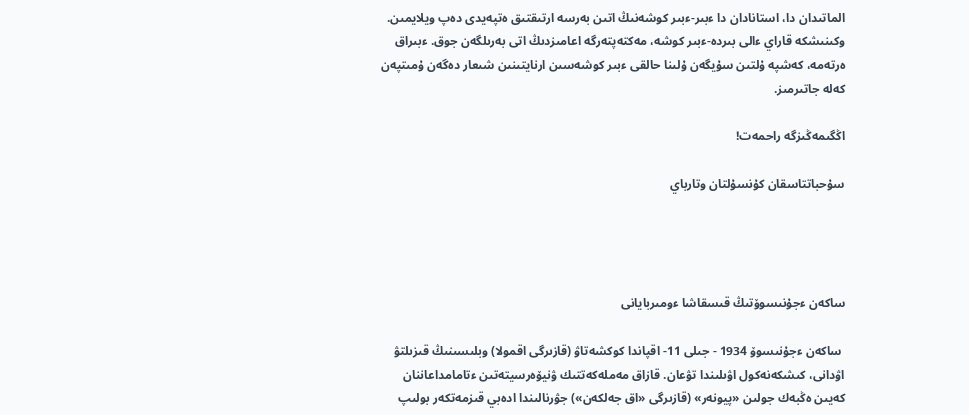الماتىدان دا، استانادان دا ءبىر-ءبىر كوشەنىڭ اتىن بەرسە ارتىقتىق ەتپەيدى دەپ ويلايمىن. وكىنىشكە قاراي ءالى بىردە-ءبىر كوشە، مەكتەپتەرگە اعامىزدىڭ اتى بەرىلگەن جوق. ءبىراق ەرتەمە، كەشپە ۇلتىن سۇيگەن ۇلىنا حالقى ءبىر كوشەسىن ارنايتىنىن شىعار دەگەن ۇمىتپەن كەلە جاتىرمىز.

اڭگىمەڭىزگە راحمەت!

سۇحباتتاسقان كۇنسۇلتان وتارباي




ساكەن ءجۇنىسوۆتىڭ قىسقاشا ءومىربايانى

 ساكەن ءجۇنىسوۆ 1934 - جىلى 11- اقپاندا كوكشەتاۋ (قازىرگى اقمولا) وبلىسىنىڭ قىزىلتۋ اۋدانى، كىشكەنەكول اۋىلىندا تۋعان. قازاق مەملەكەتتىك ۋنيۆەرسيتەتىن ءتامامداعاننان كەيىن ەڭبەك جولىن «پيونەر» (قازىرگى «اق جەلكەن») جۋرنالىندا ادەبي قىزمەتكەر بولىپ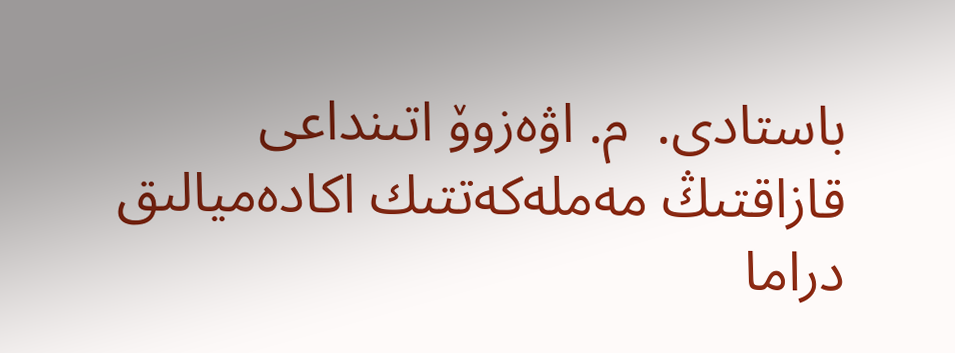باستادى.  م. اۋەزوۆ اتىنداعى قازاقتىڭ مەملەكەتتىك اكادەميالىق دراما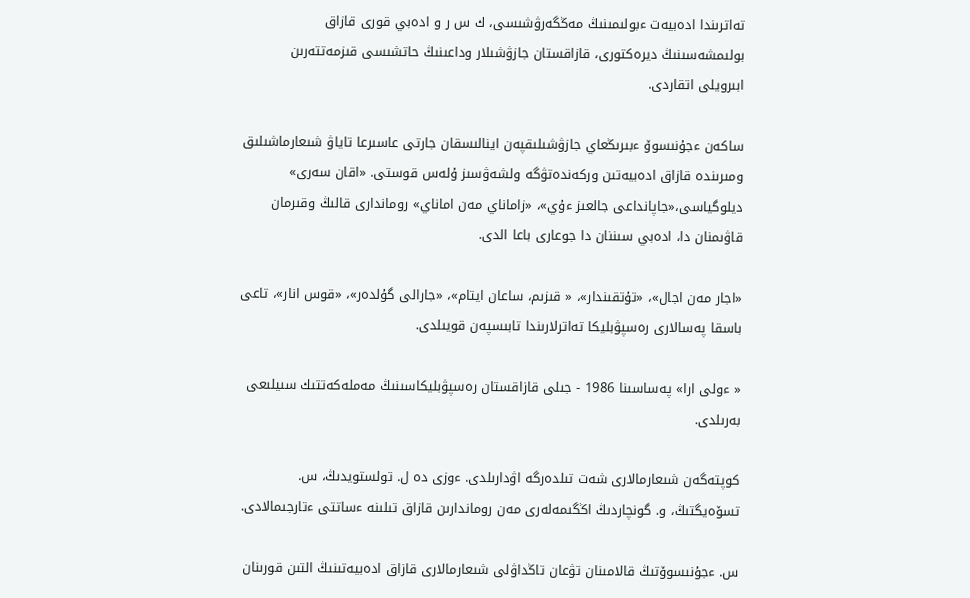تەاترىندا ادەبيەت ءبولىمىنىڭ مەڭگەرۋشىسى، ك س ر و ادەبي قورى قازاق بولىمشەسىنىڭ ديرەكتورى، قازاقستان جازۋشىلار وداعىنىڭ حاتشىسى قىزمەتتەرىن ابىرويلى اتقاردى.

ساكەن ءجۇنىسوۆ ءبىرىڭعاي جازۋشىلىقپەن اينالىسقان جارتى عاسىرعا تاياۋ شىعارماشىلىق ومىرىندە قازاق ادەبيەتىن وركەندەتۋگە ولشەۋسىز ۇلەس قوستى. «اقان سەرى» ديلوگياسى،«جاپانداعى جالعىز ءۇي»، «زاماناي مەن اماناي» روماندارى قالىڭ وقىرمان قاۋىمنان دا، ادەبي سىننان دا جوعارى باعا الدى.

«اجار مەن اجال»، «تۇتقىندار»، « قىزىم، ساعان ايتام»، «جارالى گۇلدەر»، «قوس انار»، تاعى باسقا پەسالارى رەسپۋبليكا تەاترلارىندا تابىسپەن قويىلدى.

« ءولى ارا» پەساسىنا 1986 - جىلى قازاقستان رەسپۋبليكاسىنىڭ مەملەكەتتىك سىيلىعى بەرىلدى.

كوپتەگەن شىعارمالارى شەت تىلدەرگە اۋدارىلدى. ءوزى دە ل. تولستويدىڭ، س. تسۆەيگتىڭ، و. گونچاردىڭ اڭگىمەلەرى مەن روماندارىن قازاق تىلىنە ءساتتى ءتارجىمالادى.

س. ءجۇنىسوۆتىڭ قالامىنان تۋعان تاڭداۋلى شىعارمالارى قازاق ادەبيەتىنىڭ التىن قورىنان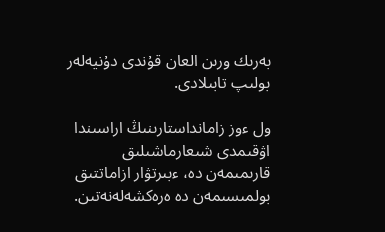بەرىك ورىن العان قۇندى دۇنيەلەر بولىپ تابىلادى.

ول ءوز زامانداستارىنىڭ اراسىندا اۋقىمدى شىعارماشىلىق قارىمىمەن دە، ءبىرتۋار ازاماتتىق بولمىسىمەن دە ەرەكشەلەنەتىن.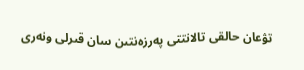تۋعان حالقى تالانتتى پەرزەنتىن سان قىرلى ونەرى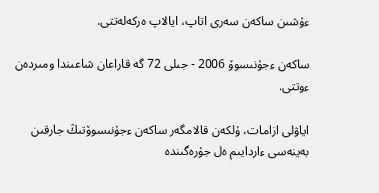ءۇشىن ساكەن سەرى اتاپ، ايالاپ ەركەلەتتى.

ساكەن ءجۇنىسوۆ 2006 - جىلى 72 گە قاراعان شاعىندا ومىردەن ءوتتى.

اياۋلى ازامات، ۇلكەن قالامگەر ساكەن ءجۇنىسوۆتىڭ جارقىن بەينەسى ءاردايىم ەل جۇرەگىندە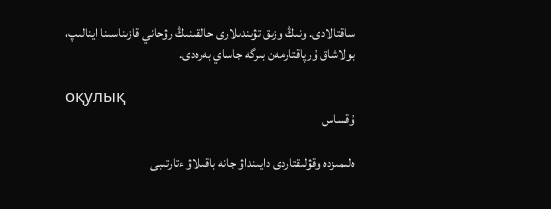ساقتالادى. ونىڭ وزىق تۋىندىلارى حالقىنىڭ رۋحاني قازىناسىنا اينالىپ، بولاشاق ۇرپاقتارمەن بىرگە جاساي بەرەدى.

оқулық
ۇقساس

ەلىمىزدە وقۋلىقتاردى دايىنداۋ جانە باقىلاۋ ءتارتىبى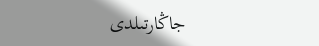جاڭارتىلدى